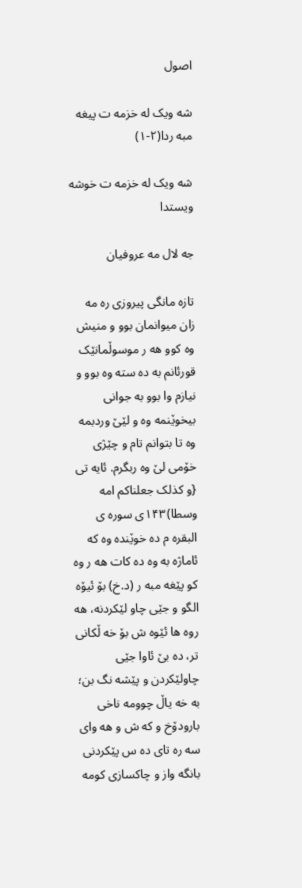اصول

شه ویک له خزمه ت پیغه مبه ردا(۲-۱)

شه ویک له خزمه ت خوشه ویستدا

جه لال مه عروفیان

تازه مانگی پیروزی ره‌ مه‌ زان میوانمان بوو و منیش وه‌ کوو هه‌ ر موسوڵمانێک قور‌‌‌ئانم به ده سته وه بوو و نیازم وا بوو به جوانی بیخوێنمه وه و لێێ وردبمه وه تا بتوانم تام و چێژی خۆمی لێ وه ربگرم. ئایه تی {و کذلک جعلناکم امه وسطا)١۴٣ی سوره ی البقره م ده خوێنده وه که ئاماژه به وه ده کات هه ر وه کو پێغه مبه ر (د.خ) بۆ ئیۆه الگو و جێی چاو لێکردنه، هه روه ها ئێوه ش بۆ خه ڵکانی تر، ده بێ ئاوا جێی چاولێکردن و پێشه نگ بن؛ به خه یاڵ چوومه ناخی بارودۆخ و که ش و هه وای سه ره تای ده س پێکردنی بانگه واز و چاکسازی کومه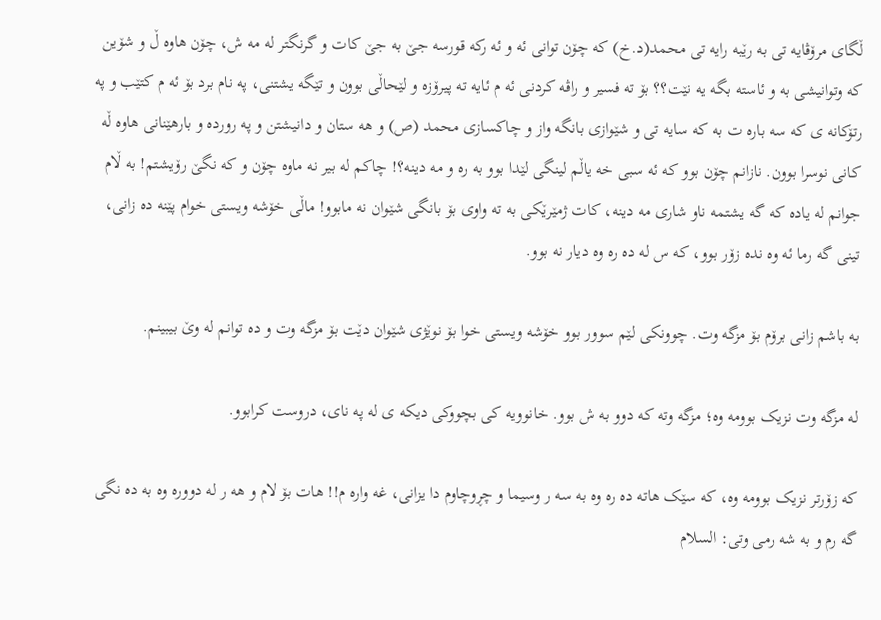ڵگای مرۆڤایه تی به رێبه رایه تی محمد(د.خ) که چۆن توانی ئه و ئه رکه قورسه جێ به جێ کات و گرنگتر له مه ش، چۆن هاوه ڵ و شۆین که وتوانیشی به و ئاسته بگه یه نێت؟؟ بۆ ته فسیر و راڤه کردنی ئه م ئایه ته پیرۆزه و لێحاڵی بوون و تێگه یشتنی، په نام برد بۆ ئه م کتێب و په رتۆکانه ی که سه باره ت به که سایه تی و شێوازی بانگه واز و چاکسازی محمد (ص) و هه ستان و دانیشتن و په رورده و بارهێنانی هاوه ڵه کانی نوسرا بوون. نازانم چۆن بوو که ئه سبی خه یاڵم لینگی لێدا بوو به ره و مه دینه؟! چاکم له بیر نه ماوه چۆن و که نگێ رۆیشتم! به ڵام جوانم له یاده که گه یشتمه ناو شاری مه دینه، کات ژمێرێکی به ته واوی بۆ بانگی شێوان نه مابوو! ماڵی خۆشه ویستی خوام پێنه ده زانی، تینی گه رما ئه وه نده زۆر بوو، که س له ده ره وه دیار نه بوو.

به باشم زانی برۆم بۆ مزگه وت. چوونکی لێم سوور بوو خۆشه ویستی خوا بۆ نوێژی شێوان دێت بۆ مزگه وت و ده توانم له وێ بیبینم.

له مزگه وت نزیک بوومه وه؛ مزگه وته که دوو به ش بوو. خانوویه کی بچووکی دیکه ی له په نای، دروست کرابوو.

که زۆرتر نزیک بوومه وه، که سێک هاته ده ره وه به سه ر وسیما و چڕوچاوم دا یزانی، غه واره م!! هات بۆ لام و هه ر له دووره وه به ده نگی گه رم و به شه رمی وتی: السلام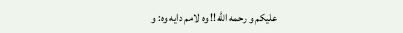علیکم و رحمه الله!! وه لامم دایه وه: و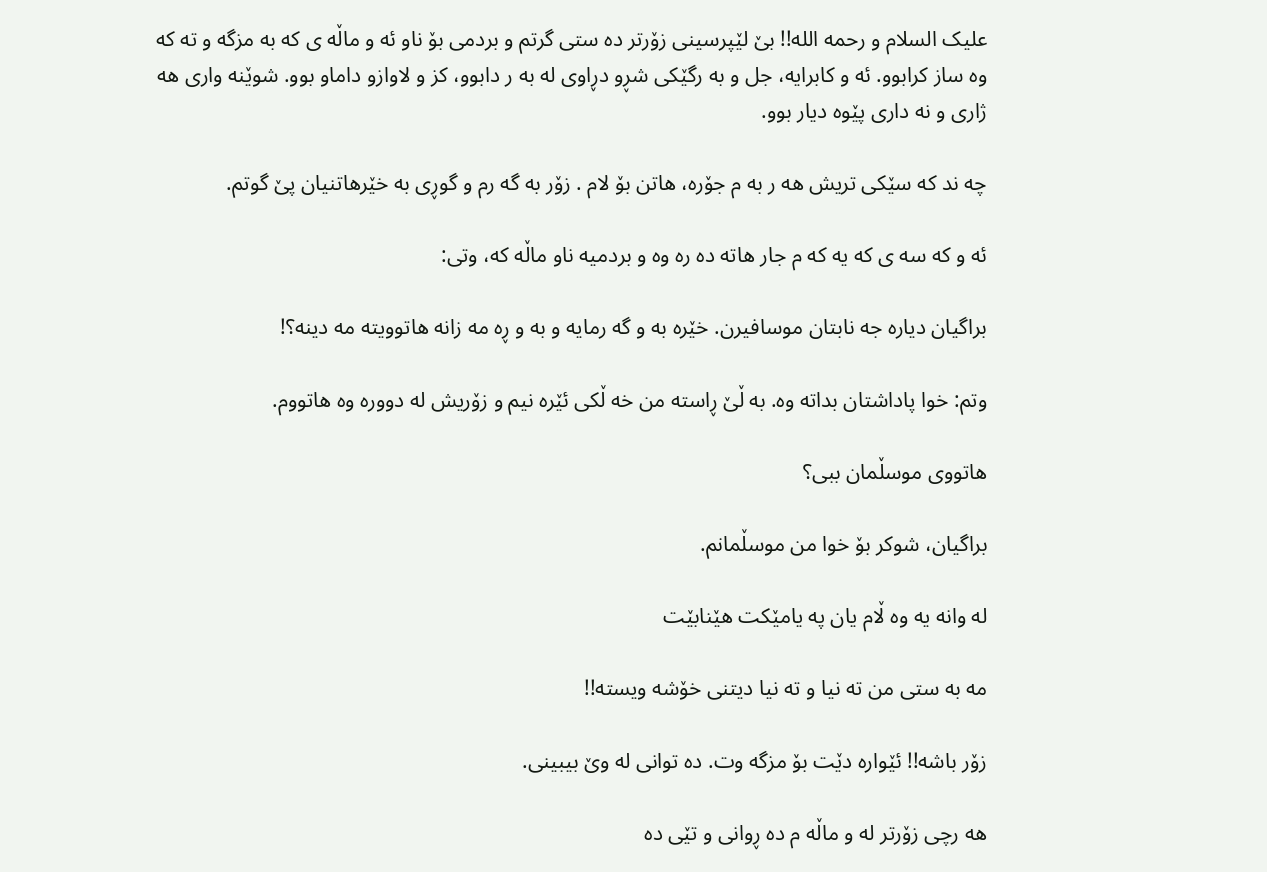علیک السلام و رحمه الله!! بێ لێپرسینی زۆرتر ده ستی گرتم و بردمی بۆ ناو ئه و ماڵه ی که به مزگه و ته که وه ساز کرابوو. ئه و کابرایه، جل و به رگێکی شڕو دڕاوی له به ر دابوو، کز و لاوازو داماو بوو. شوێنه واری هه ژاری و نه داری پێوه دیار بوو.

چه ند که سێکی تریش هه ر به م جۆره، هاتن بۆ لام . زۆر به گه رم و گوڕی به خێرهاتنیان پێ گوتم.

ئه و که سه ی که یه که م جار هاته ده ره وه و بردمیه ناو ماڵه که، وتی:

براگیان دیاره جه نابتان موسافیرن. خێره به و گه رمایه و به و ڕه مه زانه هاتوویته مه دینه؟!

وتم: خوا پاداشتان بداته وه. به ڵێ ڕاسته من خه ڵکی ئێره نیم و زۆریش له دووره وه هاتووم.

هاتووی موسڵمان ببی؟

براگیان، شوکر بۆ خوا من موسڵمانم.

له وانه یه وه ڵام یان په یامێکت هێنابێت

مه به ستی من ته نیا و ته نیا دیتنی خۆشه ویسته!!

زۆر باشه!! ئێواره دێت بۆ مزگه وت. ده توانی له وێ بیبینی.

هه رچی زۆرتر له و ماڵه م ده ڕوانی و تێی ده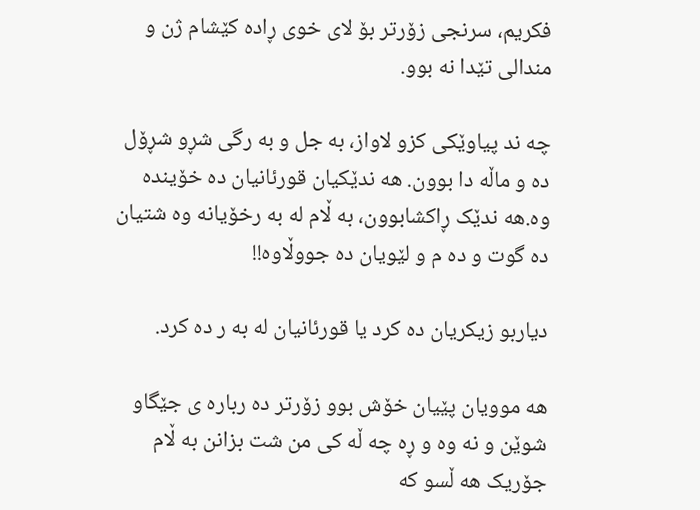فکریم، سرنجی زۆرتر بۆ لای خوی ڕاده کێشام ژن و مندالی تێدا نه بوو.

چه ند پیاوێکی کزو لاواز، به جل و به رگی شڕو شڕۆل ده و ماڵه دا بوون. هه ندێکیان قورئانیان ده خۆینده وه.هه ندێک ڕاکشابوون، به ڵام له به رخۆیانه وه شتیان ده گوت و ده م و لێویان ده جووڵاوه!!

دیاربو زیکریان ده کرد یا قورئانیان له به ر ده کرد.

هه موویان پێیان خۆش بوو زۆرتر ده رباره ی جێگاو شوێن و نه وه و ڕه چه ڵه کی من شت بزانن به ڵام جۆریک هه ڵسو که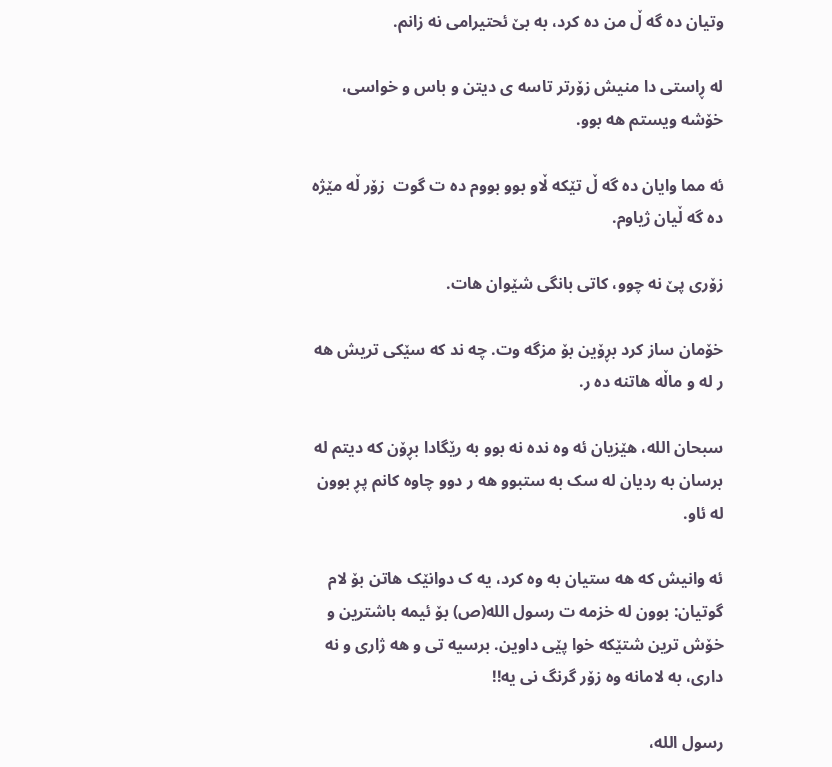وتیان ده گه ڵ من ده کرد، به بێ ئحتیرامی نه زانم.

له ڕاستی دا منیش زۆرتر تاسه ی دیتن و باس و خواسی، خۆشه ویستم هه بوو.

ئه مما وایان ده گه ڵ تێکه ڵاو بوو بووم ده ت گوت  زۆر ڵه مێژه ده گه ڵیان ژیاوم.

زۆری پێ نه چوو، کاتی بانگی شێوان هات.

خۆمان ساز کرد بڕۆین بۆ مزگه وت. چه ند که سێکی تریش هه ر له و ماڵه هاتنه ده ر.

سبحان الله، هێزیان ئه وه نده نه بوو به رێگادا بڕۆن که دیتم له برسان به ردیان له سک به ستبوو هه ر دوو چاوه کانم پڕ بوون له ئاو.

ئه وانیش که هه ستیان به وه کرد، یه ک دوانێک هاتن بۆ لام گوتیان: بوون له خزمه ت رسول الله(ص) بۆ ئیمه باشترین و خۆش ترین شتێکه خوا پێی داوین. برسیه تی و هه ژاری و نه داری، به لامانه وه زۆر گرنگ نی یه!!

رسول الله،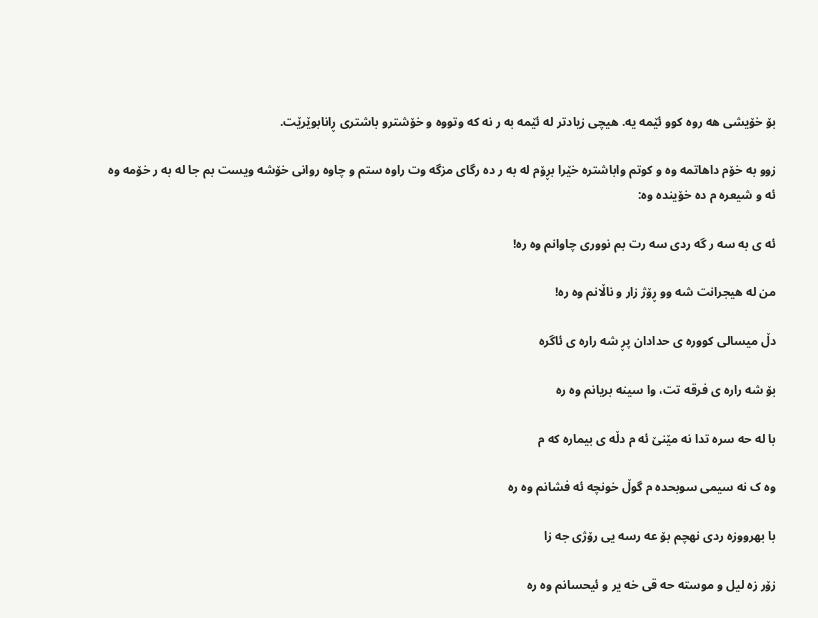بۆ خۆیشی هه روه کوو ئێمه یه. هیچی زیادتر له ئێمه به ر نه که وتووه و خۆشترو باشتری ڕانابوێرێت.

زوو به خۆم داهاتمه وه و کوتم واباشتره خێرا بڕۆم له به ر ده رگای مزگه وت راوه ستم و چاوه روانی خۆشه ویست بم جا له به ر خۆمه وه ئه و شیعره م ده خۆینده وه:

ئه ی به سه ر گه ردی سه رت بم نووری چاوانم وه ره!

من له هیجرانت شه وو ڕۆژ زار و ناڵانم وه ره!

دڵ میسالی کووره ی حدادان پڕ شه راره ی ئاگره

بۆ شه راره ی فرقه تت، وا سینه بریانم وه ره

با له حه سره تدا نه مێنێ ئه م دڵه ی بیماره که م

وه ک نه سیمی سوبحده م گوڵ خونچه ئه فشانم وه ره

با بهرووزه ردی نهچم بۆ عه رسه یی رۆژی جه زا

زۆر زه لیل و موسته حه قی خه یر و ئیحسانم وه ره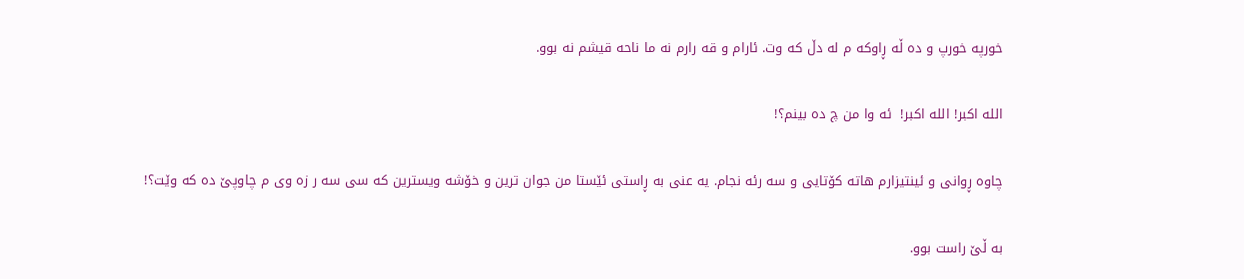خورپه خورپ و ده ڵه ڕاوکه م له دڵ که وت. ئارام و قه رارم نه ما ناحه قیشم نه بوو.

الله اکبر! الله اکبر!  ئه وا من چ ده بینم؟!

چاوه ڕوانی و ئینتیزارم هاته کۆتایی و سه رئه نجام. یه عنی به ڕاستی ئێستا من جوان ترین و خۆشه ویسترین که سی سه ر زه وی م چاوپێ ده که وێت؟!

به ڵێ راست بوو.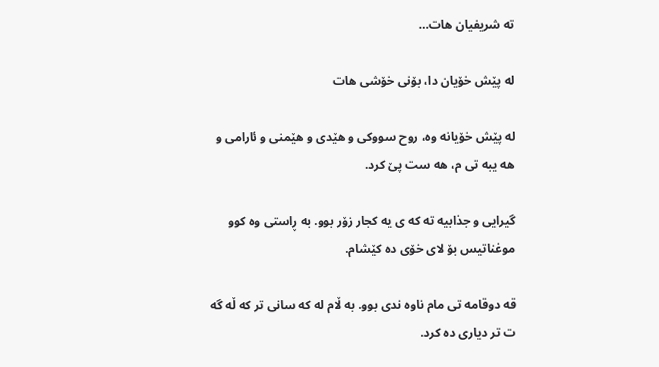ته شریفیان هات…

له پێش خۆیان دا، بۆنی خۆشی هات

له پێش خۆیانه وه، روح سووکی و هێدی و هێمنی و ئارامی و هه یبه تی م، هه ست پێ کرد.

گیرایی و جذابیه ته که ی یه کجار زۆر بوو. به ڕاستی وه کوو موغناتیس بۆ لای خۆی ده کێشام.

قه دوقامه تی مام ناوه ندی بوو. به ڵام له که سانی تر که ڵه گه ت تر دیاری ده کرد.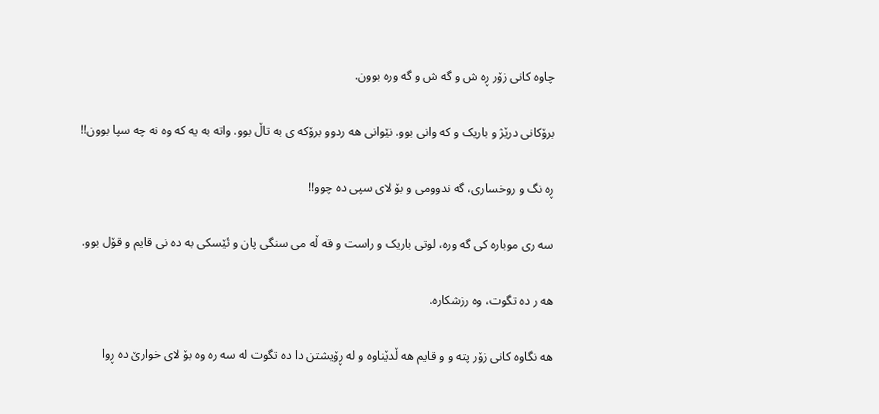چاوه کانی زۆر ڕه ش و گه ش و گه وره بوون.

برۆکانی درێژ و باریک و که وانی بوو. نێوانی هه ردوو برۆکه ی به تاڵ بوو. واته به یه که وه نه چه سپا بوون!!

ڕه نگ و روخساری، گه ندوومی و بۆ لای سپی ده چوو!!

سه ری موباره کی گه وره، لوتی باریک و راست و قه ڵه می سنگی پان و ئێسکی به ده نی قایم و قۆل بوو.

هه ر ده تگوت، وه رزشکاره.

هه نگاوه کانی زۆر پته و و قایم هه ڵدێناوه و له ڕۆیشتن دا ده تگوت له سه ره وه بۆ لای خوارێ ده ڕوا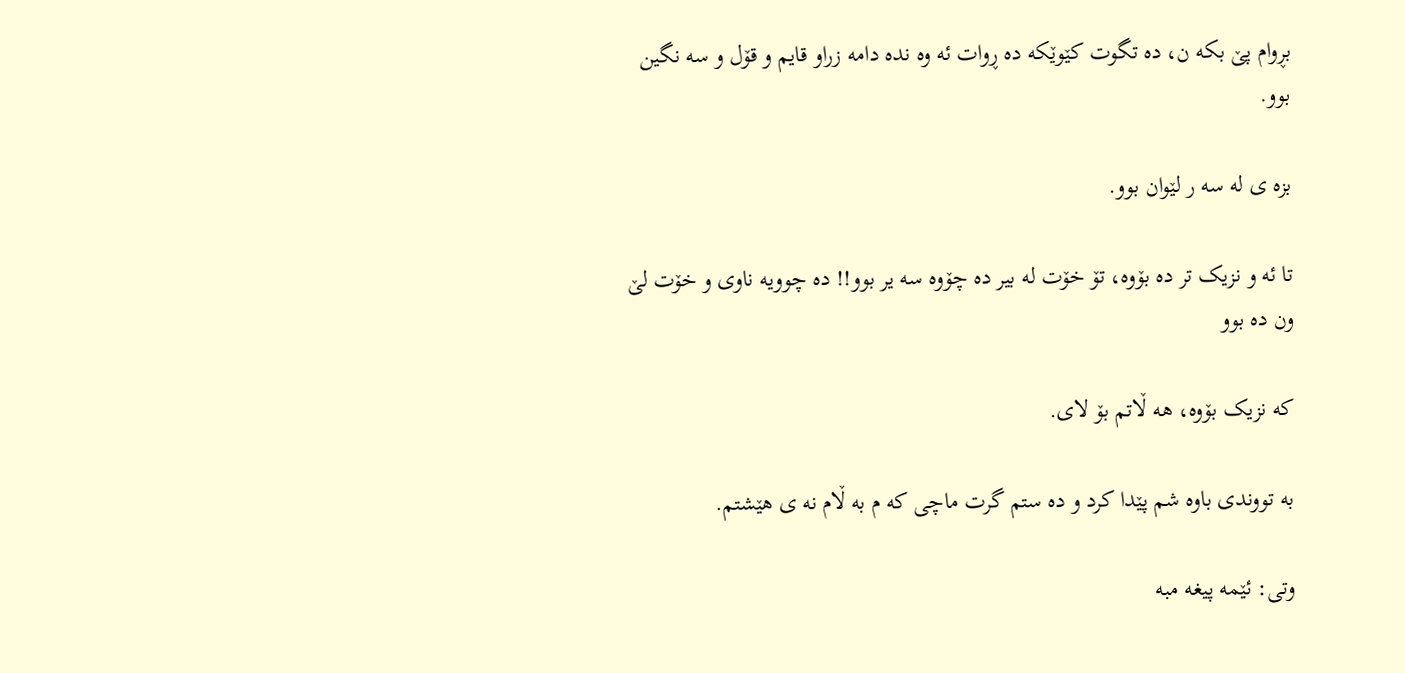بڕوام پێ بکه ن، ده تگوت کێوێکه ده ڕوات ئه وه نده دامه زراو قایم و قۆل و سه نگین بوو.

بزه ی له سه ر لێوان بوو.

تا ئه و نزیک تر ده بۆوه، تۆ خۆت له بیر ده چۆوه سه یر بوو!! ده چوویه ناوی و خۆت لێ ون ده بوو

که نزیک بۆوه، هه ڵاتم بۆ لای.

به تووندی باوه شم پێدا کرد و ده ستم گرت ماچی که م به ڵام نه ی هێشتم.

وتی: ئێمه پیغه مبه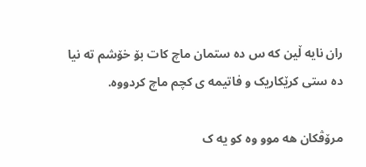ران نایه ڵین که س ده ستمان ماچ کات بۆ خۆشم ته نیا ده ستی کرێکاریک و فاتیمه ی کچم ماچ کردووه.

مرۆڤکان هه موو وه کو یه ک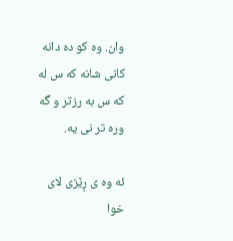وان. وه کو ده دانه کانی شانه که س له که س به رزتر و گه وره تر نی یه.

ئه وه ی ڕێزی لای خوا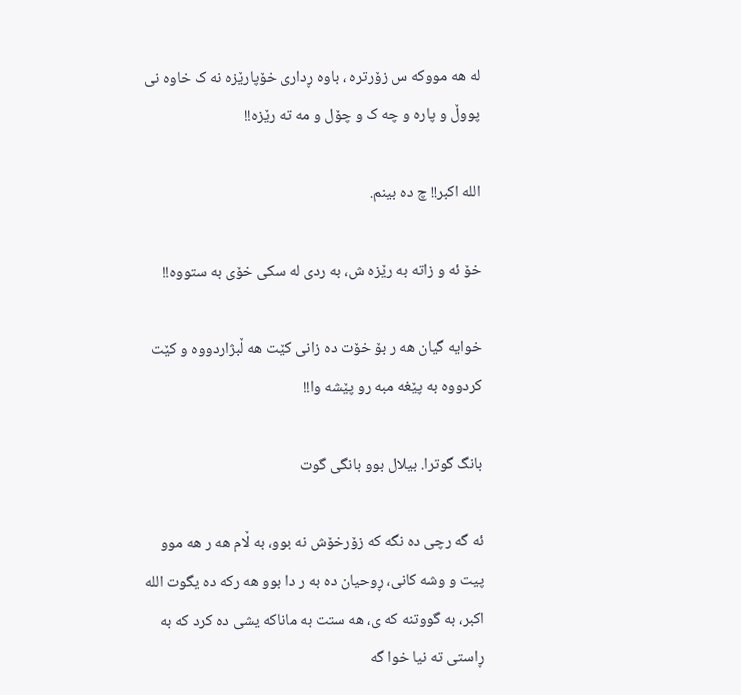له هه مووکه س زۆرتره ، باوه ڕداری خۆپارێزه نه ک خاوه نی پووڵ و پاره و چه ک و چۆل و مه ته رێزه!!

الله اکبر!! چ ده بینم.

خۆ ئه و زاته به رێزه ش، به ردی له سکی خۆی به ستووه!!

خوایه گیان هه ر بۆ خۆت ده زانی کێت هه ڵبژاردووه و کێت کردووه به پێغه مبه رو پێشه وا!!

بانگ گوترا. بیلال بوو بانگی گوت

ئه گه رچی ده نگه که زۆرخۆش نه بوو، به ڵام هه ر هه موو پیت و وشه کانی، ڕوحیان ده به ر دا بوو هه رکه ده یگوت الله اکبر، به گووتنه که ی، هه ستت به ماناکه یشی ده کرد که به ڕاستی ته نیا خوا گه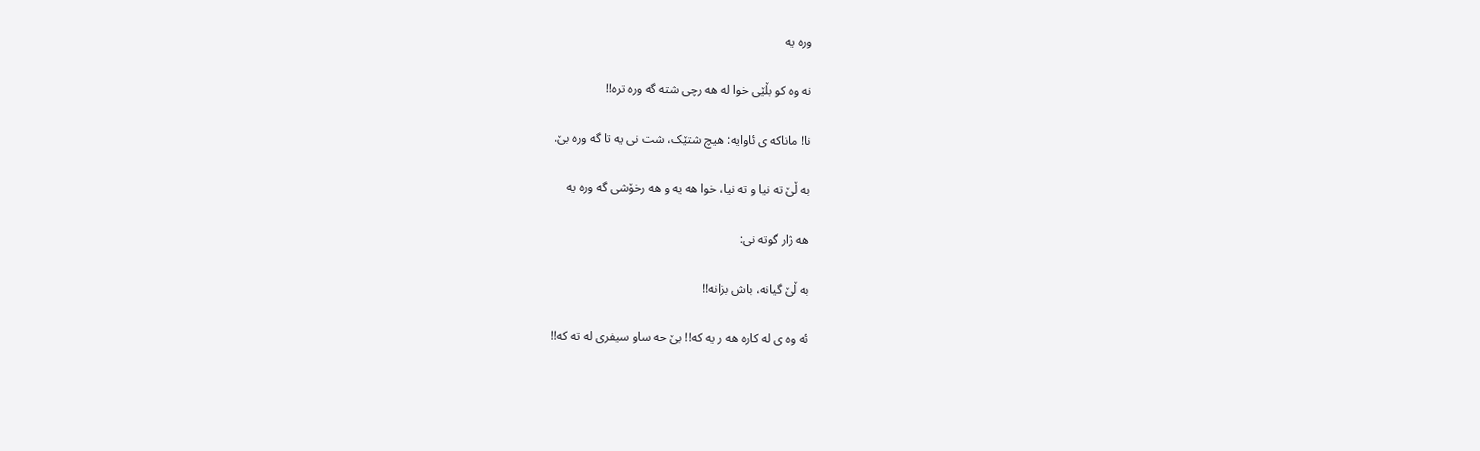وره یه

نه وه کو بڵێی خوا له هه رچی شته گه وره تره!!

نا! ماناکه ی ئاوایه: هیچ شتێک، شت نی یه تا گه وره بێ.

به ڵێ ته نیا و ته نیا، خوا هه یه و هه رخۆشی گه وره یه

هه ژار گوته نی:

به ڵێ گیانه، باش بزانه!!

ئه وه ی له کاره هه ر یه که!! بێ حه ساو سیفری له ته که!!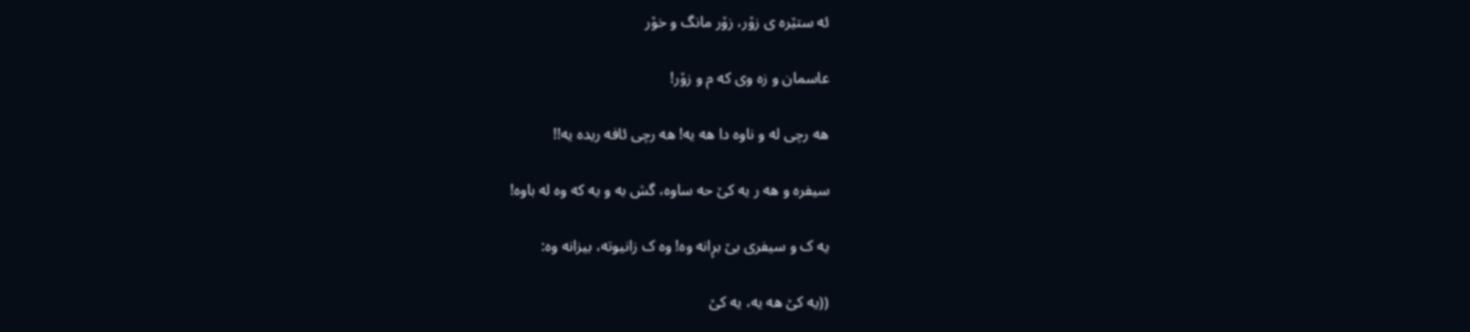ئه ستێره ی زۆر، زۆر مانگ و خۆر

عاسمان و زه وی که م و زۆر!

هه رچی له و ناوه دا هه یه! هه رچی ئافه ریده یه!!

سیفره و هه ر یه کێ حه ساوه، گش به و یه که وه له باوه!

یه ک و سیفری بێ بڕانه وه! وه ک زانیوته، بیزانه وه:

((یه کێ هه یه، یه کێ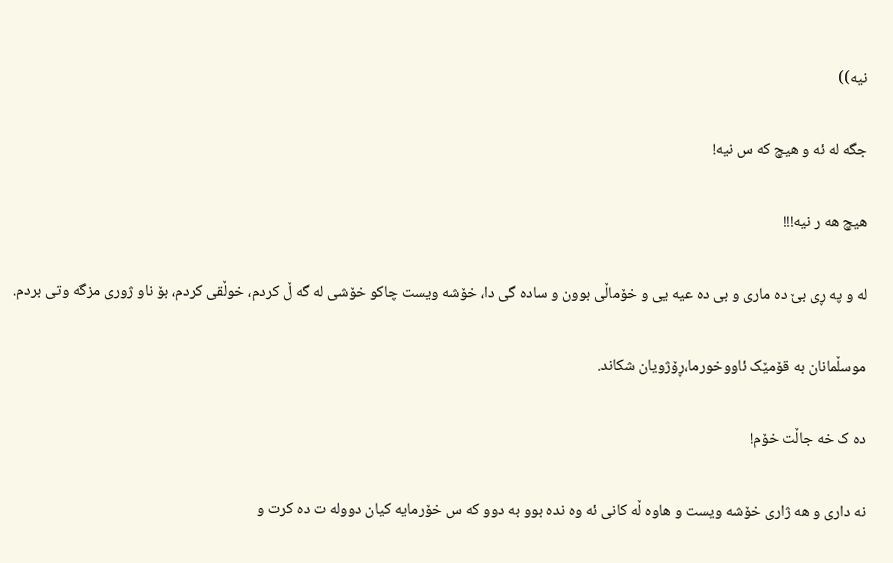نیه))

جگه له ئه و هیچ که س نیه!

هیچ هه ر نیه!!!

له و په ڕی بێ ده ماری و بی ده عیه یی و خۆماڵی بوون و ساده گی دا، خۆشه ویست چاکو خۆشی له گه ڵ کردم، خوڵقی کردم، بۆ ناو ژوری مزگه وتی بردم.

موسڵمانان به قۆمێک ئاووخورما،ڕۆژویان شکاند.

ده ک خه جاڵت خۆم!

نه داری و هه ژاری خۆشه ویست و هاوه ڵه کانی ئه وه نده بوو به دوو که س خۆرمایه کیان دووله ت ده کرت و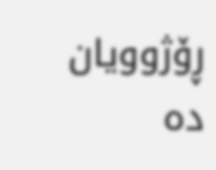ڕۆژوویان ده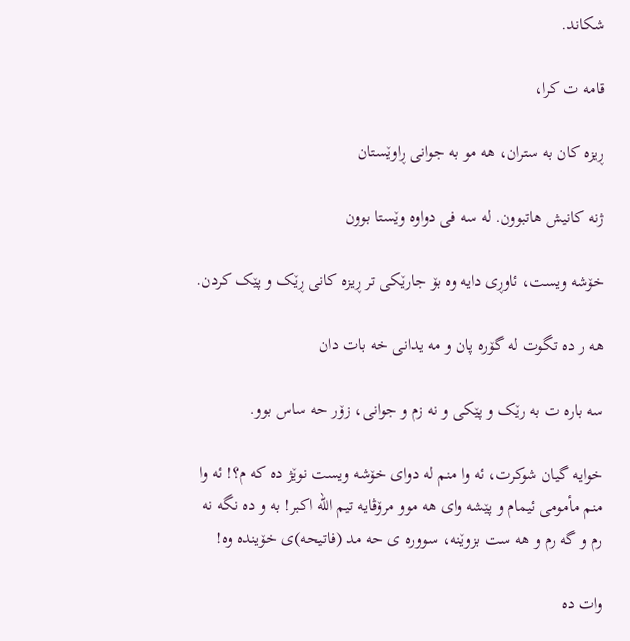شکاند.

قامه ت کرا،

ڕیزه کان به ستران، هه مو به جوانی ڕاوێستان

ژنه کانیش هاتبوون. له سه فی دواوه وێستا بوون

خۆشه ویست، ئاوڕی دایه وه بۆ جارێکی تر ڕیزه کانی ڕێک و پێک کردن.

هه ر ده تگوت له گۆره پان و مه یدانی خه بات دان

سه باره ت به رێک و پێکی و نه زم و جوانی، زۆر حه ساس بوو.

خوایه گیان شوکرت، ئه وا منم له دوای خۆشه ویست نوێژ ده که م؟! ئه وا منم مأمومی ئیمام و پێشه وای هه موو مرۆڤایه تیم الله اکبر! به و ده نگه نه رم و گه رم و هه ست بزوێنه، سووره ی حه مد (فاتیحه)ی خۆینده وه!

وات ده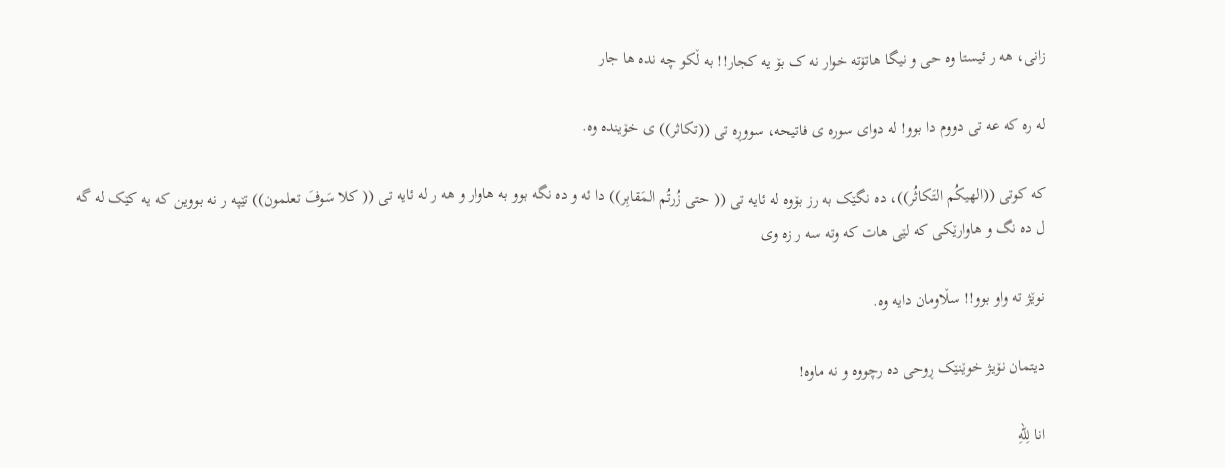زانی، هه ر ئیستا وه حی و نیگا هاتۆته خوار نه ک بۆ یه کجار!! به ڵکو چه نده ها جار

له ره که عه تی دووم دا بوو! له دوای سوره ی فاتیحه، سووڕه تی ((تکاثر)) ی خۆینده وه.

که کوتی ((الهیکُم التَکاثُر))، ده نگێک به رز بۆوه له ئایه تی (( حتی زُرتُم المَقابِر)) دا ئه و ده نگه بوو به هاوار و هه ر له ئایه تی (( کلا سَوفَ تعلمون)) تێپه ر نه بووین که یه کێک له گه ل ده نگ و هاوارێکی که لێی هات که وته سه ر زه وی

نوێژ ته واو بوو!! سڵاومان دایه وه.

دیتمان نۆیژ خوێنێک ڕوحی ده رچووه و نه ماوه!

انا لِلّهِ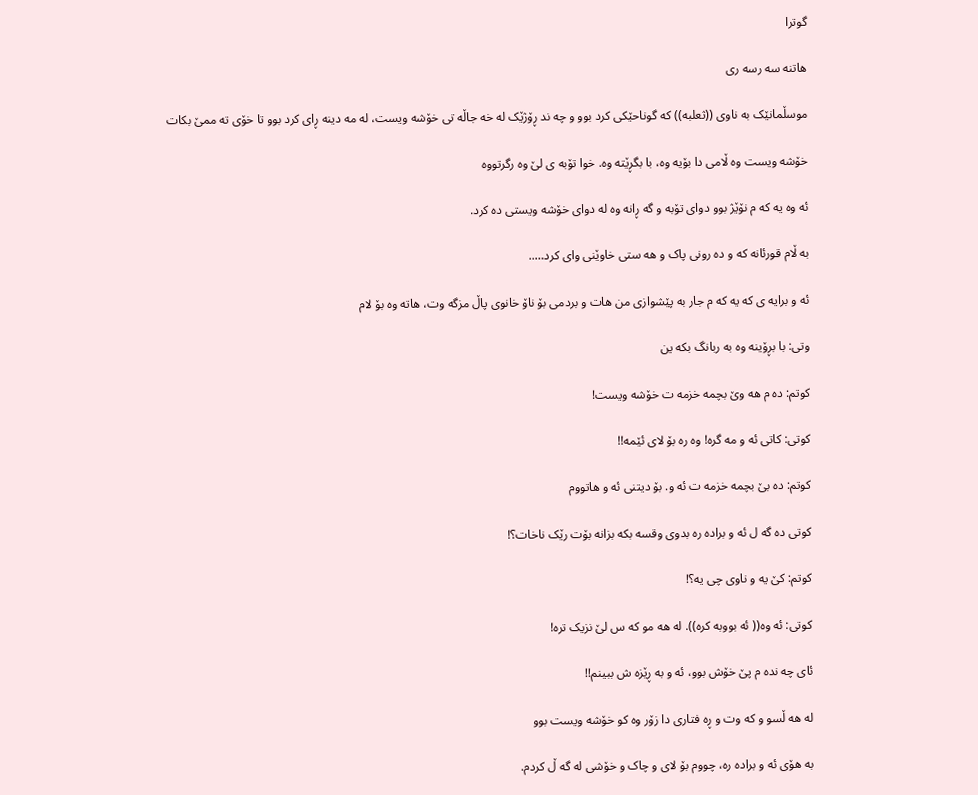گوترا

هاتنه سه رسه ری

موسڵمانێک به ناوی ((ثعلبه)) که گوناحێکی کرد بوو و چه ند ڕۆژێک له خه جاڵه تی خۆشه ویست، له مه دینه ڕای کرد بوو تا خۆی ته ممێ بکات

خۆشه ویست وه ڵامی دا بۆیه وه، با بگڕێته وه. خوا تۆبه ی لێ وه رگرتووه

ئه وه یه که م نۆێژ بوو دوای تۆبه و گه ڕانه وه له دوای خۆشه ویستی ده کرد.

به ڵام قورئانه که و ده رونی پاک و هه ستی خاوێنی وای کرد…..

ئه و برایه ی که یه که م جار به پێشوازی من هات و بردمی بۆ ناۆ خانوی پاڵ مزگه وت، هاته وه بۆ لام

وتی: با بڕۆینه وه به ربانگ بکه ین

کوتم: ده م هه وێ بچمه خزمه ت خۆشه ویست!

کوتی: کاتی ئه و مه گره! وه ره بۆ لای ئێمه!!

کوتم: ده بێ بچمه خزمه ت ئه و. بۆ دیتنی ئه و هاتووم

کوتی ده گه ل ئه و براده ره بدوی وقسه بکه بزانه بۆت رێک ناخات؟!

کوتم: کێ یه و ناوی چی یه؟!

کوتی: ئه وه(( ئه بووبه کره)). له هه مو که س لێ نزیک تره!

ئای چه نده م پێ خۆش بوو، ئه و به ڕێزه ش ببینم!!

له هه ڵسو و که وت و ڕه فتاری دا زۆر وه کو خۆشه ویست بوو

به هۆی ئه و براده ره، چووم بۆ لای و چاک و خۆشی له گه ڵ کردم.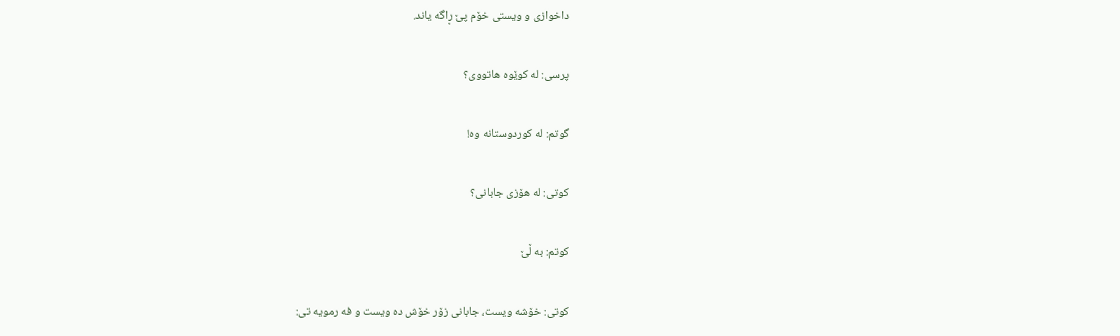داخوازی و ویستی خۆم پێ ڕاگه یاند.

پرسی: له کوێوه هاتووی؟

گوتم: له کوردوستانه وه!

کوتی: له هۆزی جابانی؟

کوتم: به ڵێ

کوتی: خۆشه ویست، جابانی زۆر خۆش ده ویست و فه رمویه تی: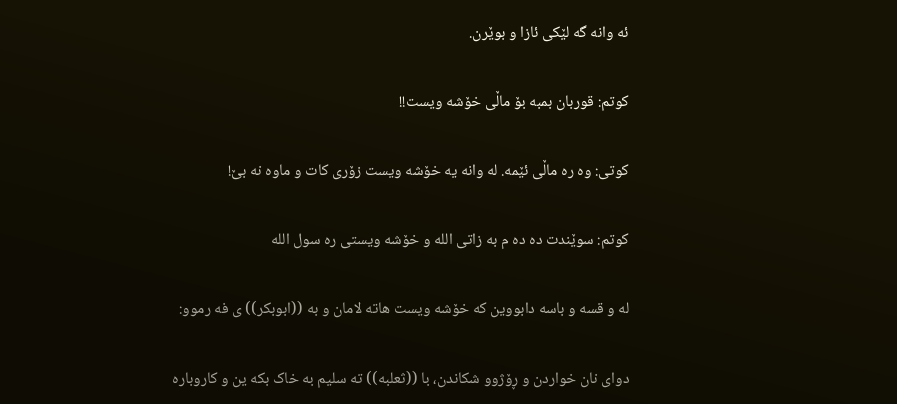ئه وانه گه لێکی ئازا و بوێرن.

کوتم: قوربان بمبه بۆ ماڵی خۆشه ویست!!

کوتی: وه ره ماڵی ئێمه. له وانه یه خۆشه ویست زۆری کات و ماوه نه بێ!

کوتم: سوێندت ده ده م به زاتی الله و خۆشه ویستی ره سول الله

له و قسه و باسه دابووین که خۆشه ویست هاته لامان و به ((ابوبکر)) ی فه رموو:

دوای نان خواردن و ڕۆژوو شکاندن، با ((ثعلبه)) ته سلیم به خاک بکه ین و کاروباره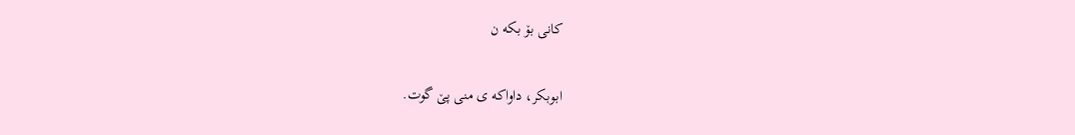کانی بۆ بکه ن

ابوبکر، داواکه ی منی پێ گوت.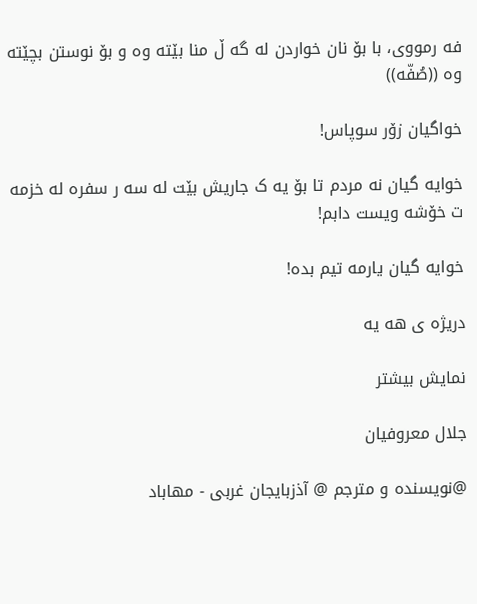فه رمووی، با بۆ نان خواردن له گه ڵ منا بێته وه و بۆ نوستن بچێته وه ((صُفّه))

خواگیان زۆر سوپاس!

خوایه گیان نه مردم تا بۆ یه ک جاریش بێت له سه ر سفره له خزمه ت خۆشه ویست دابم!

خوایه گیان یارمه تیم بده!

دریژه ی هه یه

نمایش بیشتر

جلال معروفیان

@نویسنده و مترجم @ آذزبایجان غربی - مهاباد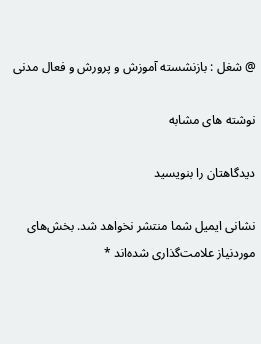@ شغل : بازنشسته آموزش و پرورش و فعال مدنی

نوشته های مشابه

دیدگاهتان را بنویسید

نشانی ایمیل شما منتشر نخواهد شد. بخش‌های موردنیاز علامت‌گذاری شده‌اند *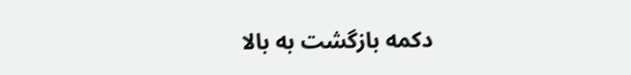دکمه بازگشت به بالا